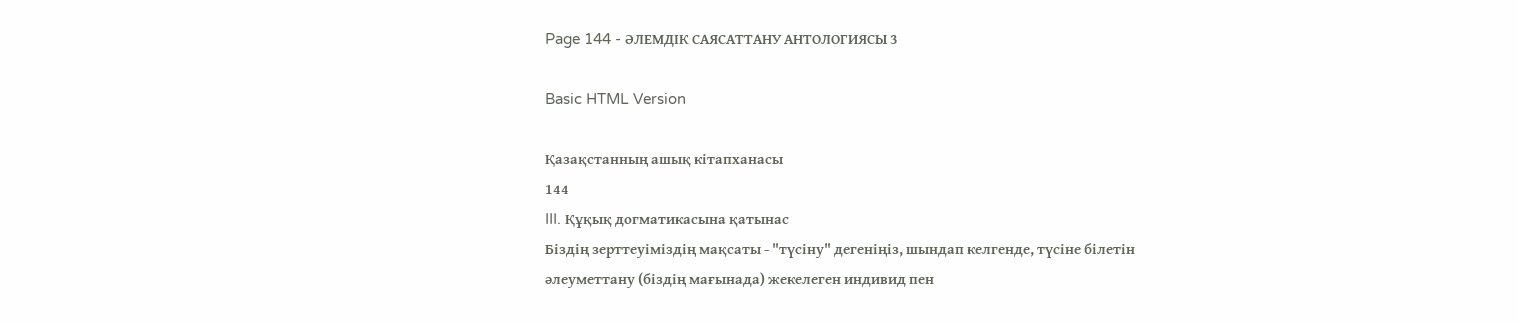Page 144 - ӘЛЕМДІК САЯСАТТАНУ АНТОЛОГИЯСЫ 3

Basic HTML Version

Қазақстанның ашық кітапханасы
144
III. Құқық догматикасына қатынас
Біздің зерттеуіміздің мақсаты - "түсіну" дегеніңіз, шындап келгенде, түсіне білетін
әлеуметтану (біздің мағынада) жекелеген индивид пен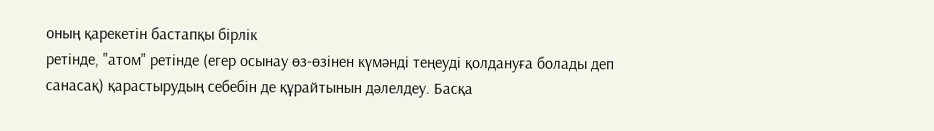оның қарекетін бастапқы бірлік
ретінде, "атом" ретінде (егер осынау өз-өзінен күмәнді теңеуді қолдануға болады деп
санасақ) қарастырудың себебін де құрайтынын дәлелдеу. Басқа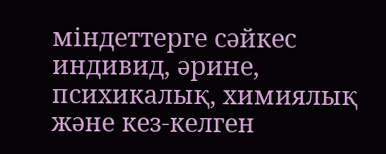міндеттерге сәйкес
индивид, әрине, психикалық, химиялық және кез-келген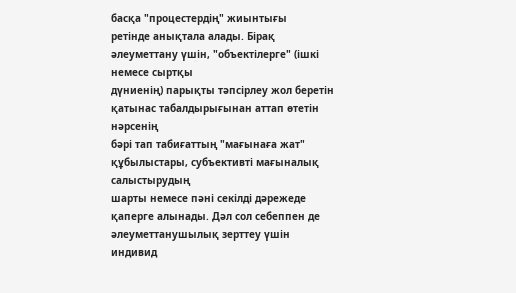басқа "процестердің" жиынтығы
ретінде анықтала алады. Бірақ әлеуметтану үшін, "объектілерге" (ішкі немесе сыртқы
дүниенің) парықты тәпсірлеу жол беретін қатынас табалдырығынан аттап өтетін нәрсенің
бәрі тап табиғаттың "мағынаға жат" құбылыстары, субъективті мағыналық салыстырудың
шарты немесе пәні секілді дәрежеде қаперге алынады. Дәл сол себеппен де
әлеуметтанушылық зерттеу үшін индивид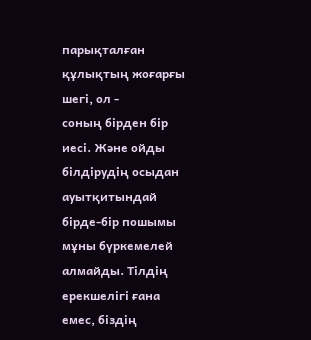парықталған құлықтың жоғарғы шегі, ол -
соның бірден бір иесі. Және ойды білдірудің осыдан ауытқитындай бірде-бір пошымы
мұны бүркемелей алмайды. Тілдің ерекшелігі ғана емес, біздің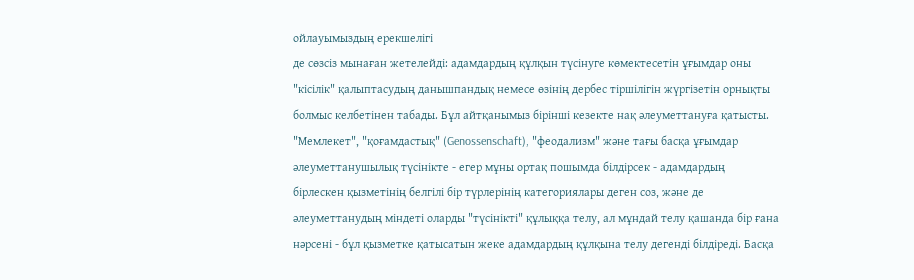ойлауымыздың ерекшелігі
де сөзсіз мынаған жетелейді: адамдардың құлқын түсінуге көмектесетін ұғымдар оны
"кісілік" қалыптасудың данышпандық немесе өзінің дербес тіршілігін жүргізетін орнықты
болмыс келбетінен табады. Бұл айтқанымыз бірінші кезекте нақ әлеуметтануға қатысты.
"Мемлекет", "қоғамдастық" (Genossenschaft), "феодализм" және тағы басқа ұғымдар
әлеуметтанушылық түсінікте - егер мұны ортақ пошымда білдірсек - адамдардың
бірлескен қызметінің белгілі бір түрлерінің категориялары деген соз, және де
әлеуметтанудың міндеті оларды "түсінікті" құлыққа телу, ал мұндай телу қашанда бір ғана
нәрсені - бұл қызметке қатысатын жеке адамдардың құлқына телу дегенді білдіреді. Басқа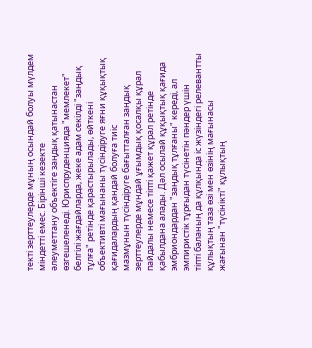текті зерттеулерде мұның осындай болуы мүлдем міндетті емес. Бірінші кезекте
әлеуметтану объектіге заңдық қатынастан өзгешеленеді. Юриспруденцияда "мемлекет"
белгілі жағдайларда, жеке адам секілді "заңдық тұлға" ретінде қарастырылады, өйткені
объективті мағынаны түсіндіруге яғни құқықтық қағидалардың қандай болуға тиіс
мазмұнын түсіндіруге бағытталған заңдық зерттеулерде мұндай ұғымдық қосалқы құрал
пайдалы немесе тіпті қажет құрал ретінде қабылдана алады. Дәл осылай құқықтық қағида
эмбриондардан "заңдық тұлғаны" кереді, ал эмпиристік тұрғыдан түсінетін пәндер үшін
тіпті баланың да құлқында іс жүзіндегі релевантты құлықтың таза өзі мен өзінің мағынасы
жағынан "түсінікті" құлықтың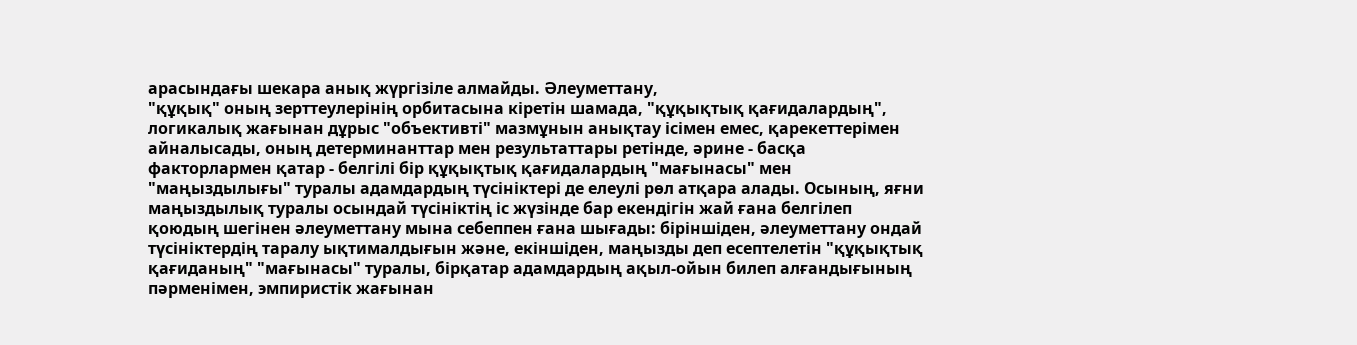арасындағы шекара анық жүргізіле алмайды. Әлеуметтану,
"құқық" оның зерттеулерінің орбитасына кіретін шамада, "құқықтық қағидалардың",
логикалық жағынан дұрыс "объективті" мазмұнын анықтау ісімен емес, қарекеттерімен
айналысады, оның детерминанттар мен результаттары ретінде, әрине - басқа
факторлармен қатар - белгілі бір құқықтық қағидалардың "мағынасы" мен
"маңыздылығы" туралы адамдардың түсініктері де елеулі рөл атқара алады. Осының, яғни
маңыздылық туралы осындай түсініктің іс жүзінде бар екендігін жай ғана белгілеп
қоюдың шегінен әлеуметтану мына себеппен ғана шығады: біріншіден, әлеуметтану ондай
түсініктердің таралу ықтималдығын және, екіншіден, маңызды деп есептелетін "құқықтық
қағиданың" "мағынасы" туралы, бірқатар адамдардың ақыл-ойын билеп алғандығының
пәрменімен, эмпиристік жағынан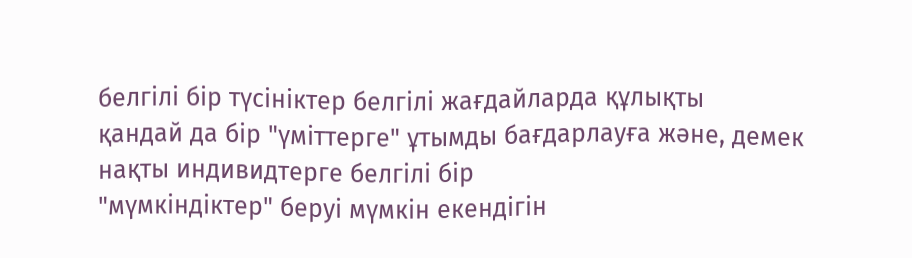белгілі бір түсініктер белгілі жағдайларда құлықты
қандай да бір "үміттерге" ұтымды бағдарлауға және, демек нақты индивидтерге белгілі бір
"мүмкіндіктер" беруі мүмкін екендігін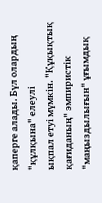қаперге алады. Бүл олардың "құлқына" елеулі
ықпал етуі мүмкін. "Құқықтық қағиданың" эмпиристік "маңыздылығын" ұғымдық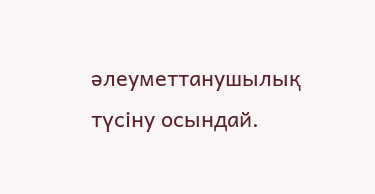әлеуметтанушылық түсіну осындай.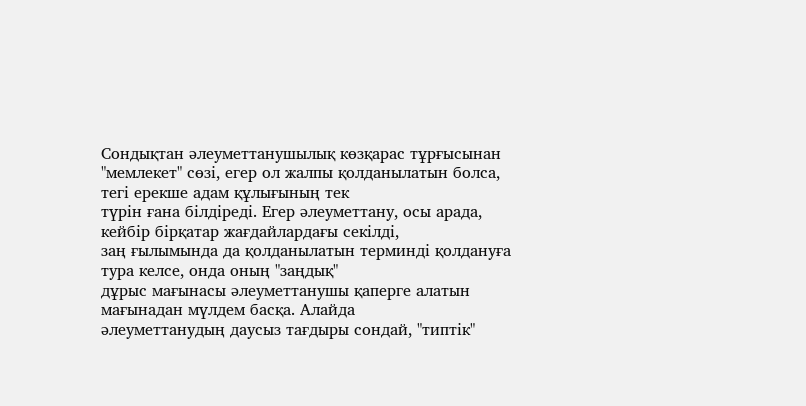Сондықтан әлеуметтанушылық көзқарас тұрғысынан
"мемлекет" сөзі, егер ол жалпы қолданылатын болса, тегі ерекше адам құлығының тек
түрін ғана білдіреді. Егер әлеуметтану, осы арада, кейбір бірқатар жағдайлардағы секілді,
заң ғылымында да қолданылатын терминді қолдануға тура келсе, онда оның "заңдық"
дұрыс мағынасы әлеуметтанушы қаперге алатын мағынадан мүлдем басқа. Алайда
әлеуметтанудың даусыз тағдыры сондай, "типтік"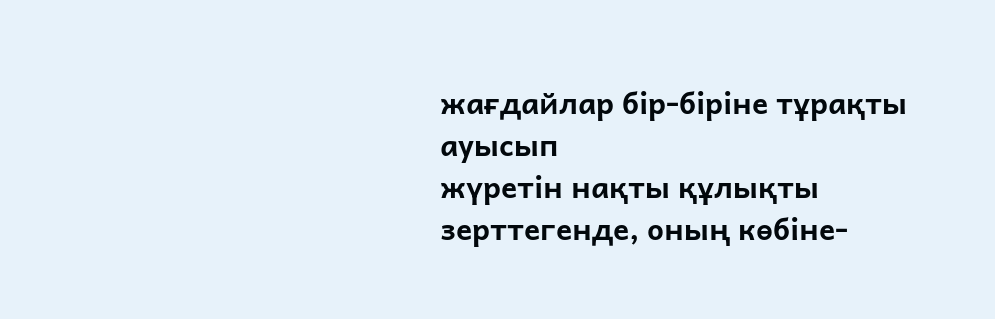жағдайлар бір-біріне тұрақты ауысып
жүретін нақты құлықты зерттегенде, оның көбіне-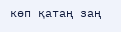көп қатаң заң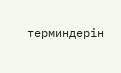терминдерін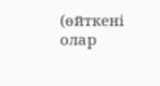(өйткені олар